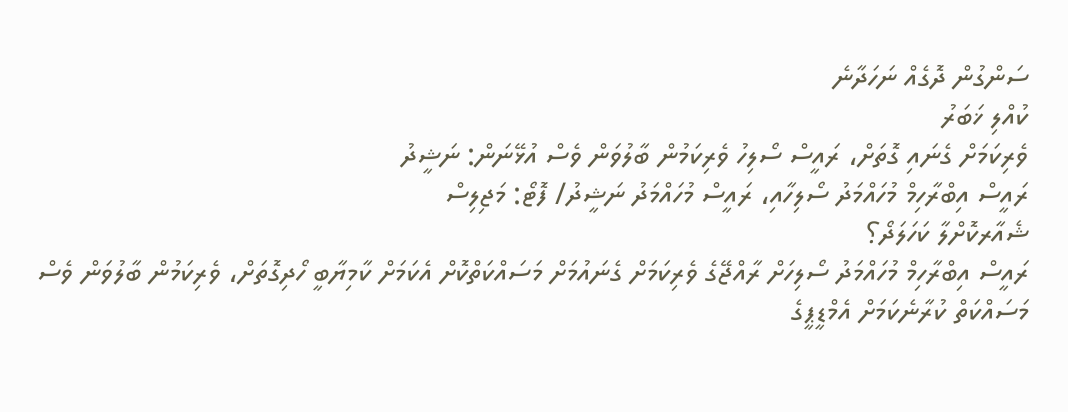ސަންގުން ދޮގެއް ނަހަދާނެ
ކުއްލި ޚަބަރު
ވެރިކަމަށް ގެނައި ގޮތަށް، ރައީސް ސޯލިހު ވެރިކަމުން ބާލުވަން ވެސް އުޅޭނަން: ނަޝީދު
ރައީސް އިބްރާހިމް މުހައްމަދު ސޯލިހާއި، ރައީސް މުހައްމަދު ނަޝީދު/ ފޮޓޯ: މަޖިލިސް
ޝެއާރކޮށްލާ ކަހަލަދޯ؟
ރައީސް އިބްރާހިމް މުހައްމަދު ސޯލިހަށް ރާއްޖޭގެ ވެރިކަމަށް ގެނައުމަށް މަސައްކަތްކޮށް އެކަމަށް ކާމިޔާބީ ހޯދިގޮތަށް، ވެރިކަމުން ބާލުވަން ވެސް މަސައްކަތް ކުރާނެކަމަށް އެމްޑީޕީގެ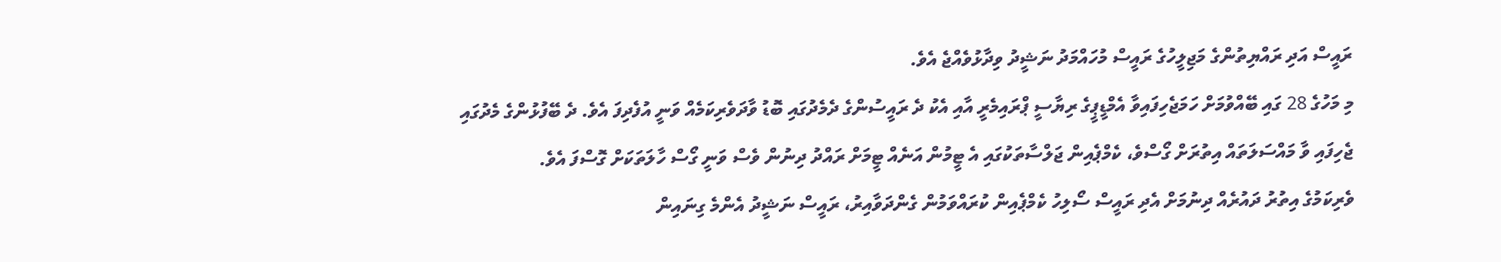ރައީސް އަދި ރައްޔިތުންގެ މަޖިލީހުގެ ރައީސް މުހައްމަދު ނަޝީދު ވިދާޅުވެއްޖެ އެވެ.
މި މަހުގެ 28 ގައި ބޭއްވުމަށް ހަމަޖެހިފައިވާ އެމްޑީޕީގެ ރިޔާސީ ޕްރައިމެރީ އާއި އެކު ދެ ރައީސުންގެ ދެމެދުގައި ބޮޑު ވާދަވެރިކަމެއް ވަނީ އުފެދިފަ އެވެ. ދެ ބޭފުޅުންގެ މެދުގައި ޖެހިފައި ވާ މައްސަލަތައް އިތުރަށް ގޯސްވެ، ކެމްޕެއިން ޖަލްސާތަކުގައި އެ ޓީމުން އަނެއް ޓީމަށް ރައްދު ދިނުން ވެސް ވަނީ ގޯސް ހާލަތަކަށް ގޮސްފަ އެވެ.
ވެރިކަމުގެ އިތުރު ދައުރެއް ދިނުމަށް އެދި ރައީސް ސޯލިހު ކެމްޕެއިން ކުރައްވަމުން ގެންދަވާއިރު، ރައީސް ނަޝީދު އެންމެ ގިނައިން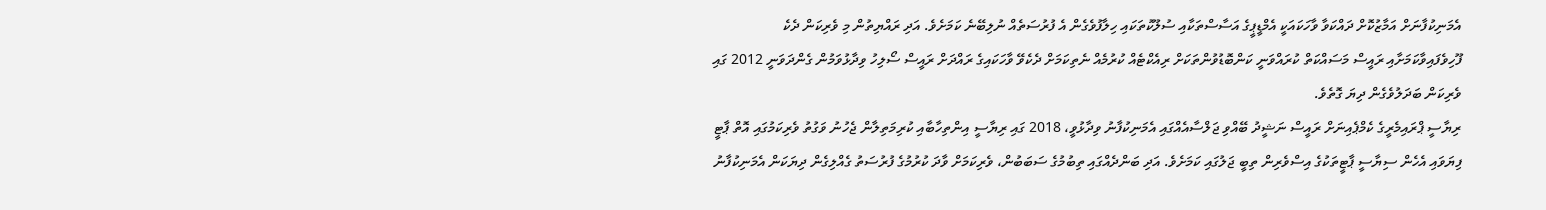އެމަނިކުފާނަށް އަމާޒުކޮށް ދައްކަވާ ވާހަކައަކީ އެމްޑީޕީގެ އަސާސްތަކާއި ސުލޫކުތަކައި ހިލާފުވެގެން އެ ފުރުސަތެއް ނުލިބޭނެ ކަމަށެވެ. އަދި ރައްޔިތުން މި ވެރިކަން ދެކެ ފޫހިވެފައިވާކަމަށާއި ރައީސް މަސައްކަތް ކުރައްވަނީ ކަންބޮޑުވުންތަކަށް ރިއެކްޓެއް ކުރުމެއް ނެތިކަމަށް ދެކެވޭ ވާހަކައިގެ ރައްދަށް ރައީސް ސޯލިހު ވިދާޅުވަމުން ގެންދަވަނީ 2012 ގައި ވެރިކަން ބަދަލުވެގެން ދިޔަ ގޮތެވެ.
ރިޔާސީ ޕްރައިމެރީގެ ކެމްޕެއިނަށް ރައީސް ނަޝީދު ބޭއްވި ޖަލްސާއެއްގައި އެމަނިކުފާނު ވިދާޅުވީ، 2018 ގައި ރިޔާސީ އިންތިހާބާއި ކުރިމަތިލާން ޖެހުނު ވަގުތު ވެރިކަމުގައި އޮތް ޕާޓީ ފިޔަވައި އެހެން ސިޔާސީ ޕާޓީތަކުގެ އިސްވެރިން ތިބީ ޖަލުގައި ކަމަށެވެ. އަދި ބަންދެއްގައި ތިބުމުގެ ސަބަބުން، ވެރިކަމަށް ވާދަ ކުރުމުގެ ފުރުސަތު ގެއްލިގެން ދިޔަކަން އެމަނިކުފާނު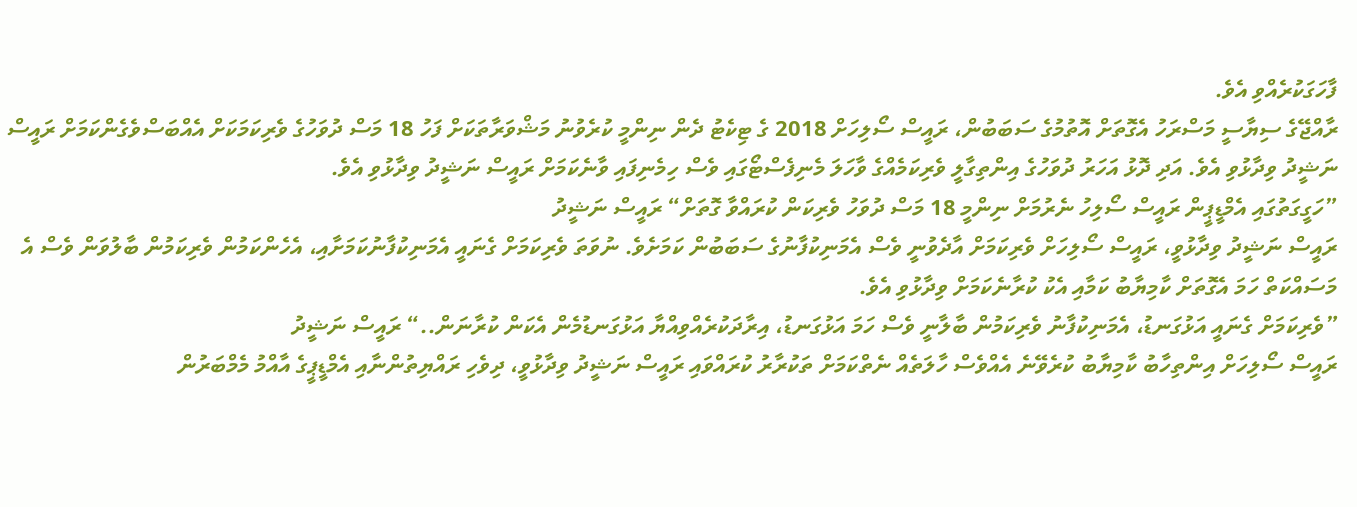ފާހަގަކުރެއްވި އެވެ.
ރާއްޖޭގެ ސިޔާސީ މަސްރަހު އެގޮތަށް އޮތުމުގެ ސަބަބުން، ރައީސް ސޯލިހަށް 2018 ގެ ޓިކެޓު ދެން ނިންމީ ކުރެވުނު މަޝްވަރާތަކަށް ފަހު 18 މަސް ދުވަހުގެ ވެރިކަމަކަށް އެއްބަސްވެގެންކަމަށް ރައީސް ނަޝީދު ވިދާޅުވި އެވެ. އަދި ދޮޅު އަހަރު ދުވަހުގެ އިންތިގާލީ ވެރިކަމެއްގެ ވާހަލަ މެނިފެސްޓޯގައި ވެސް ހިމެނިފައި ވާނެކަމަށް ރައީސް ނަޝީދު ވިދާޅުވި އެވެ.
”ހަގީގަތުގައި އެމްޑީޕީން ރައީސް ސޯލިހު ނެރުމަށް ނިންމީ 18 މަސް ދުވަހު ވެރިކަން ކުރައްވާ ގޮތަށް“ ރައީސް ނަޝީދު
ރައީސް ނަޝީދު ވިދާޅުވީ، ރައީސް ސޯލިހަށް ވެރިކަމަށް އާދެވުނީ ވެސް އެމަނިކުފާނުގެ ސަބަބުން ކަމަށެވެ. ނުވަތަ ވެރިކަމަށް ގެނައީ އެމަނިކުފާނުކަމަށާއި، އެހެންކަމުން ވެރިކަމުން ބާލުވަން ވެސް އެ މަސައްކަތް ހަމަ އެގޮތަށް ކާމިޔާބު ކަމާއި އެކު ކުރާނެކަމަށް ވިދާޅުވި އެވެ.
”ވެރިކަމަށް ގެނައީ އަޅުގަނޑު، އެމަނިކުފާނު ވެރިކަމުން ބާލާނީ ވެސް ހަމަ އަޅުގަނޑު، އިރާދަކުރެއްވިއްޔާ އަޅުގަނޑުމެން އެކަން ކުރާނަން..“ ރައީސް ނަޝީދު
ރައީސް ސޯލިހަށް އިންތިހާބު ކާމިޔާބު ކުރެވޭނެ އެއްވެސް ހާލަތެއް ނެތްކަމަށް ތަކުރާރު ކުރައްވައި ރައީސް ނަޝީދު ވިދާޅުވީ، ދިވެހި ރައްޔިތުންނާއި އެމްޑީޕީގެ އާއްމު މެމްބަރުން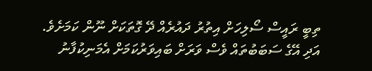ތިބީ ރައީސް ސޯލިހަށް އިތުރު ދައުރެއް ދޭ ގޮތަކަށް ނޫން ކަމަށެވެ. އަދި އޭގެ ސަބަބުތައް ވެސް ވަރަށް ބައިވަރުކަމަށް އެމަނިކުފާނު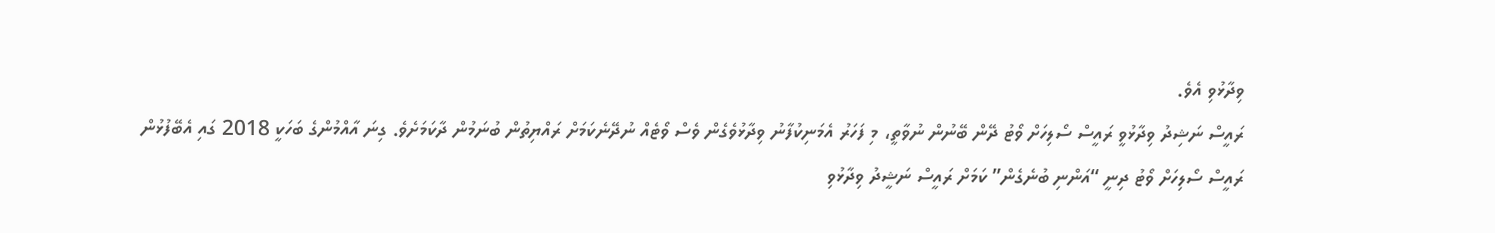ވިދާޅުވި އެވެ.
ރައީސް ނަޝިދު ވިދާޅުވީ ރައީސް ސޯލިހަށް ވޯޓު ދޭން ބޭނުން ނުވާތީ، މި ފަހަރު އެމަނިކުފާނު ވިދާޅުވެގެން ވެސް ވޯޓެއް ނުދޭނެކަމަށް ރައްޔިތުން ބުނަމުން ދާކަމަށެވެ. ގިނަ އާއްމުންގެ ބަހަކީ 2018 ގައި އެބޭފުޅުން ރައީސް ސޯލިހަށް ވޯޓު ދިނީ “އަންނި ބުނެގެން” ކަމަށް ރައީސް ނަޝީދު ވިދާޅުވި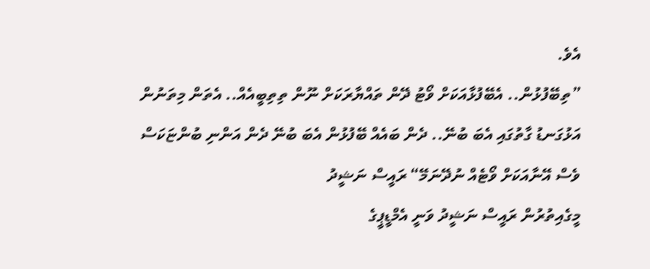އެވެ.
”ތިބޭފުޅުން.. އެބޭފުޅާއަކަށް ވޯޓު ދޭން ތައްޔާރަކަށް ނޫން ތިތިބީއެއް.. އެތަން މިތަނުން އަޅުގަނޑު ގާތުގައި އެބަ ބުނޭ.. ދެން ބައެއް ބޭފުޅުން އެބަ ބުނޭ ދެން އަންނި ބުންޏަކަސް ވެސް އޭނާއަކަށް ވޯޓެއް ނުދޭނަމޭ“ ރައީސް ނަޝީދު
މީގެއިތުރުން ރައީސް ނަޝީދު ވަނީ އެމްޑީޕީގެ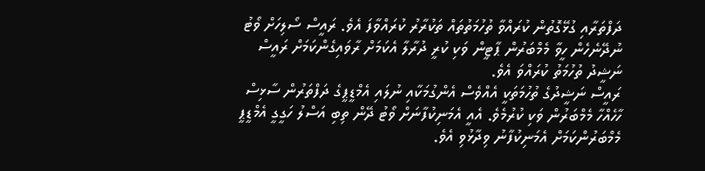ދަފްތަރާއި ގުޅޭގޮތުން ކުރައްވާ ތުހުމަތުތައް ތަކުރާރު ކުރައްވާފަ އެވެ. ރައީސް ސޯލިހަށް ވޯޓު ނުދޭނެހެން ހީވާ މެމްބަރުން ޕާޓީން ވަކި ކުރީ ދުރާލާ އެކަމަށް ރާވައިގެންކަމަށް ރައީސް ނަޝީދު ތުހުމަތު ކުރައްވަ އެވެ.
ރައީސް ނަޝީދުގެ ތުހުމަތަކީ އެއްވެސް އެންގުމަކާއި ނުލައި އެމްޑީޕީގެ ދަފްތަރުން ސާޅިސް ހާހެއްހާ މެމްބަރުން ވަކި ކުރުމެވެ. އެއީ އެމަނިކުފާނަށް ވޯޓު ދޭން ތިބި އަސްލު ހަގީގީ އެމްޑީޕީ މެމްބަރުންކަމަށް އެމަނިކުފާނު ވިދާޅުވި އެވެ.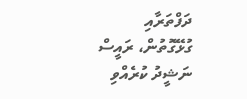ދަފްތަރާއި ގުޅޭގޮތުން، ރައީސް ނަޝީދު ކުރެއްވި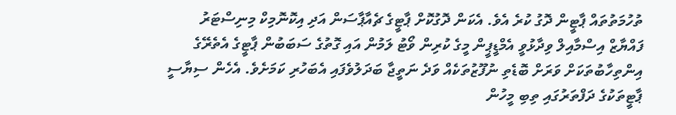ތުހުމަތުތައް ޕާޓީން ދޮގު ކުރެ އެވެ. އެކަން ދޮގުކޮށް ޕާޓީގެ ޗެއާޕާސަން އަދި އިކޮނޮމިކް މިނިސްޓަރު ފައްޔާޒް އިސްމާއިލް ވިދާޅުވީ އެމްޑީޕީން މީގެ ކުރިން ވޯޓު ލަމުން އައި ގޮތުގެ ސަބަބުން ޕާޓީގެ އެތެރޭގެ އިންތިހާބުތަކަށް ވަރަށް ބޮޑެތި ނުފޫޒުތަކެއް ވަދެ ނަތީޖާ ބަދަލުވެފައި އެބަހުރި ކަމަށެވެ. އެހެން ސިޔާސީ ޕާޓީތަކުގެ ދަފްތަރުގައި ތިބި މީހުން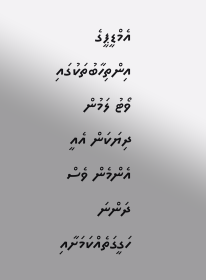އެމްޑީޕީގެ އިންތިހާބުތަކުގައި ވޯޓު ލަމުން ދިޔަކަން އެއީ އެންމެން ވެސް ދަންނަ ހަގީގަތެއްކަމަށާއި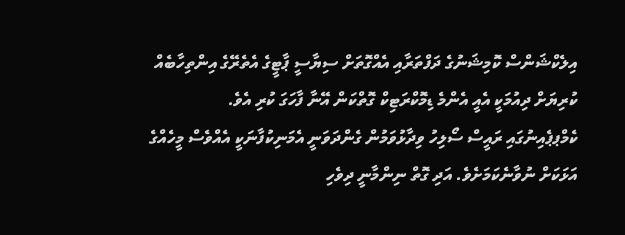އިލެކްޝަންސް ކޮމިޝަނުގެ ދަފްތަރާއި އެއްގޮތަށް ސިޔާސީ ޕާޓީގެ އެތެރޭގެ އިންތިހާބެއް ކުރިޔަށް ދިއުމަކީ އެއީ އެންމެ ޑިމޮކްރަޓިކް ގޮތްކަން އޭނާ ފާހަގަ ކުރި އެވެ.
ކެމްޕޕެއިނުގައި ރައީސް ސޯލިހު ވިދާޅުވަމުން ގެންދަވަނީ އެމަނިކުފާނަކީ އެއްވެސް މީހެއްގެ އަޅަކަށް ނުވާނެކަމަށެވެ. އަދި ގޮތް ނިންމާނީ ދިވެހި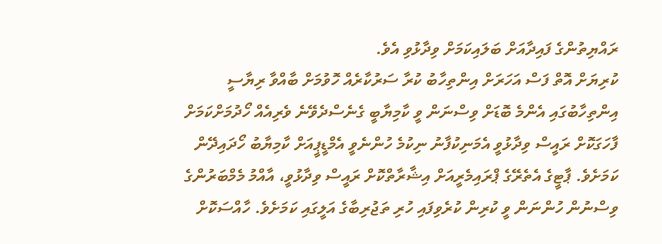ރައްޔިތުންގެ ފައިދާއަށް ބަލައިކަމަށް ވިދާޅުވި އެވެ.
ކުރިޔަށް އޮތް ފަސް އަހަރަށް އިންތިހާބު ކުރާ ސަރުކާރެއް ހޮވުމަށް ބާއްވާ ރިޔާސީ އިންތިހާބުގައި އެންމެ ބޮޑަށް ވިސްނަން ވީ ކާމިޔާބީ ގެނެސްދެވޭނެ ވެރިއެއް ހޯދުމަށްކަމަށް ފާހަގަކޮށް ރައީސް ވިދާޅުވީ އެމަނިކުފާނު ނިކުމެ ހުންނެވީ އެމްޑީޕީއަށް ކާމިޔާބު ހޯދައިދޭން ކަމަށެވެ. ޕާޓީގެ އެތެރޭގެ ޕްރައިމެރީއަށް އިޝާރާތްކޮށް ރައީސް ވިދާޅުވީ، އާއްމު މެމްބަރުންގެ ވިސްނުން ހުންނަން ވީ ކުރިން ކުރެވިފައި ހުރި ތަޖުރިބާގެ އަލީގައި ކަމަށެވެ. ހާއްސަކޮށް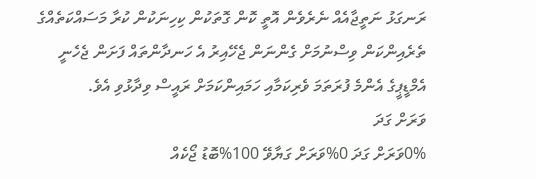ރަނގަޅު ނަތީޖާއެއް ނެރެވެން އޮތީ ކޮން ގޮތަކުން ކިހިނަކުން ކުރާ މަސައްކަތެއްގެ ތެރެއިންކަން ވިސްނުމަށް ގެންނަން ޖެހޭއިރު އެ ހަނދާންތައް ފަށަން ޖެހެނީ އެމްޑީޕީގެ އެންމެ ފުރަތަމަ ވެރިކަމާއި ހަމައިންކަމަށް ރައީސް ވިދާޅުވި އެވެ.
ވަރަށް ގަދަ
0%ވަރަށް ގަދަ 0%ވަރަށް ގަޔާވޭ 100%ބޮޑު ޖޯކެއް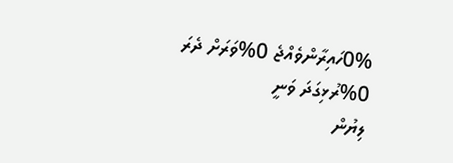0%ހައިރާންވެއްޖެ 0%ވަރަށް ދެރަ 0%ރުޅިގަދަ ވަނީ
ލިޔުން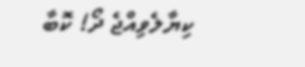ކިޔާލެވިއްޖެ ދޯ! ކޮބާ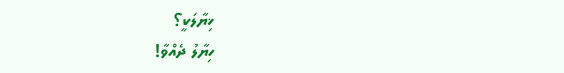ޚިޔާލަކީ؟
ހިޔާލު ދެއްވާ!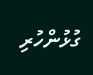ގުޅުންހުރި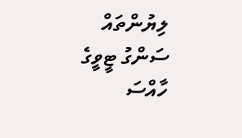ލިޔުންތައް
ސަންގު ޓީވީގެ ހާއްސަ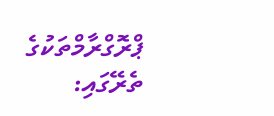ޕްރޮގްރާމްތަކުގެ ތެރޭގައި: